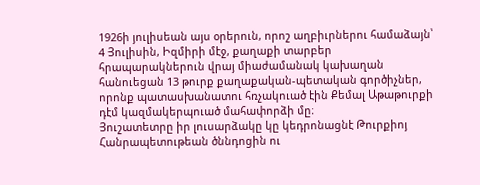1926ի յուլիսեան այս օրերուն, որոշ աղբիւրներու համաձայն՝ 4 Յուլիսին, Իզմիրի մէջ, քաղաքի տարբեր հրապարակներուն վրայ միաժամանակ կախաղան հանուեցան 13 թուրք քաղաքական-պետական գործիչներ, որոնք պատասխանատու հռչակուած էին Քեմալ Աթաթուրքի դէմ կազմակերպուած մահափորձի մը։
Յուշատետրը իր լուսարձակը կը կեդրոնացնէ Թուրքիոյ Հանրապետութեան ծննդոցին ու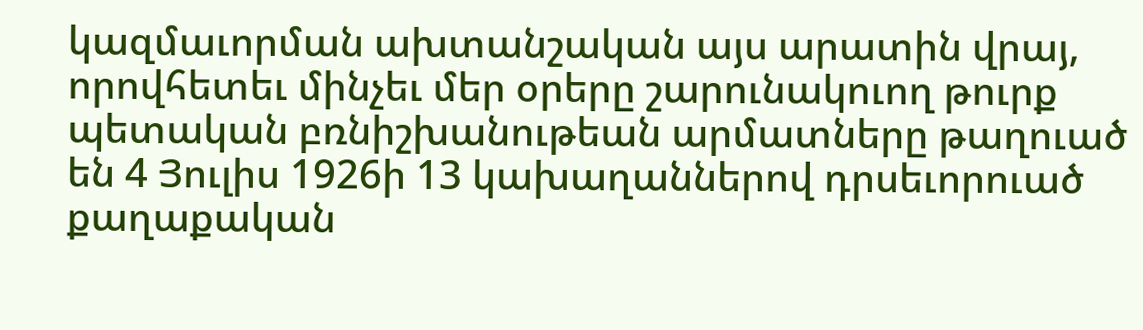կազմաւորման ախտանշական այս արատին վրայ, որովհետեւ մինչեւ մեր օրերը շարունակուող թուրք պետական բռնիշխանութեան արմատները թաղուած են 4 Յուլիս 1926ի 13 կախաղաններով դրսեւորուած քաղաքական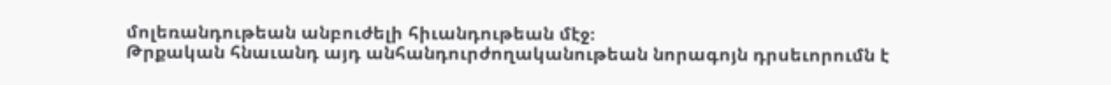մոլեռանդութեան անբուժելի հիւանդութեան մէջ։
Թրքական հնաւանդ այդ անհանդուրժողականութեան նորագոյն դրսեւորումն է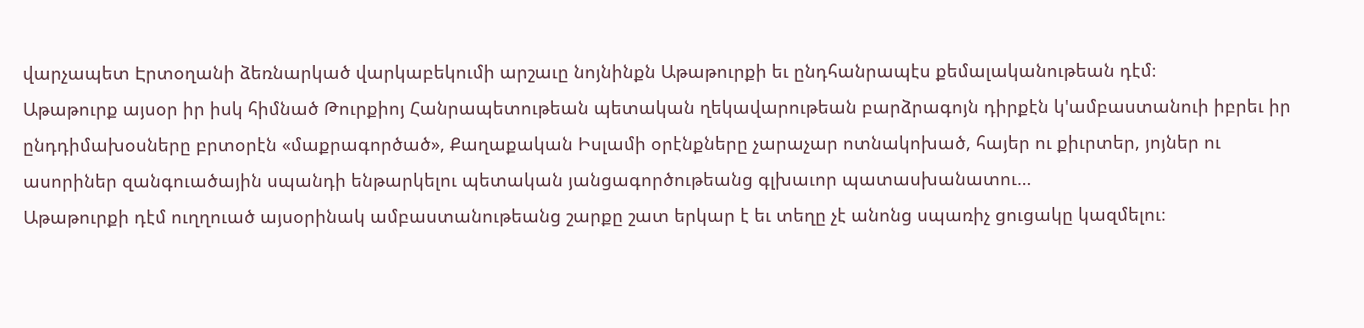վարչապետ Էրտօղանի ձեռնարկած վարկաբեկումի արշաւը նոյնինքն Աթաթուրքի եւ ընդհանրապէս քեմալականութեան դէմ։
Աթաթուրք այսօր իր իսկ հիմնած Թուրքիոյ Հանրապետութեան պետական ղեկավարութեան բարձրագոյն դիրքէն կ'ամբաստանուի իբրեւ իր ընդդիմախօսները բրտօրէն «մաքրագործած», Քաղաքական Իսլամի օրէնքները չարաչար ոտնակոխած, հայեր ու քիւրտեր, յոյներ ու ասորիներ զանգուածային սպանդի ենթարկելու պետական յանցագործութեանց գլխաւոր պատասխանատու…
Աթաթուրքի դէմ ուղղուած այսօրինակ ամբաստանութեանց շարքը շատ երկար է եւ տեղը չէ անոնց սպառիչ ցուցակը կազմելու։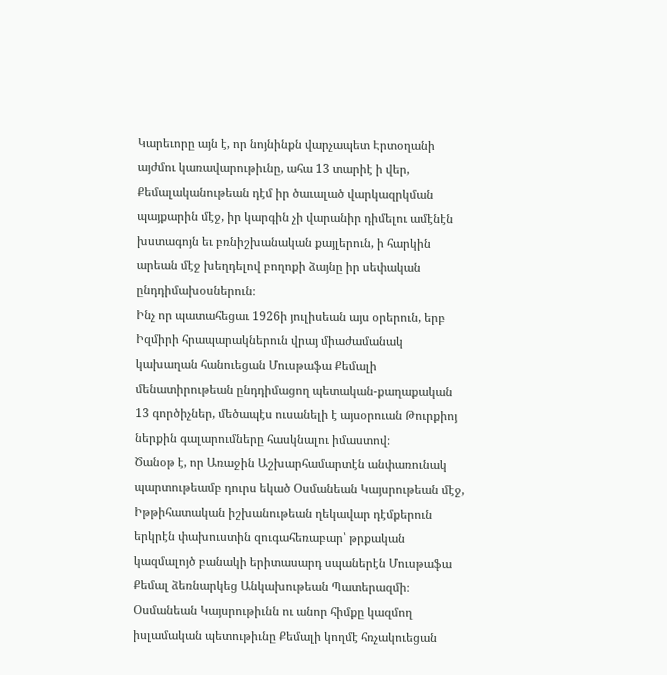Կարեւորը այն է, որ նոյնինքն վարչապետ Էրտօղանի այժմու կառավարութիւնը, ահա 13 տարիէ ի վեր, Քեմալականութեան դէմ իր ծաւալած վարկազրկման պայքարին մէջ, իր կարգին չի վարանիր դիմելու ամէնէն խստագոյն եւ բռնիշխանական քայլերուն, ի հարկին արեան մէջ խեղդելով բողոքի ձայնը իր սեփական ընդդիմախօսներուն։
Ինչ որ պատահեցաւ 1926ի յուլիսեան այս օրերուն, երբ Իզմիրի հրապարակներուն վրայ միաժամանակ կախաղան հանուեցան Մուսթաֆա Քեմալի մենատիրութեան ընդդիմացող պետական-քաղաքական 13 գործիչներ, մեծապէս ուսանելի է այսօրուան Թուրքիոյ ներքին գալարումները հասկնալու իմաստով։
Ծանօթ է, որ Առաջին Աշխարհամարտէն անփառունակ պարտութեամբ դուրս եկած Օսմանեան Կայսրութեան մէջ, Իթթիհատական իշխանութեան ղեկավար դէմքերուն երկրէն փախուստին զուգահեռաբար՝ թրքական կազմալոյծ բանակի երիտասարդ սպաներէն Մուսթաֆա Քեմալ ձեռնարկեց Անկախութեան Պատերազմի։ Օսմանեան Կայսրութիւնն ու անոր հիմքը կազմող իսլամական պետութիւնը Քեմալի կողմէ հռչակուեցան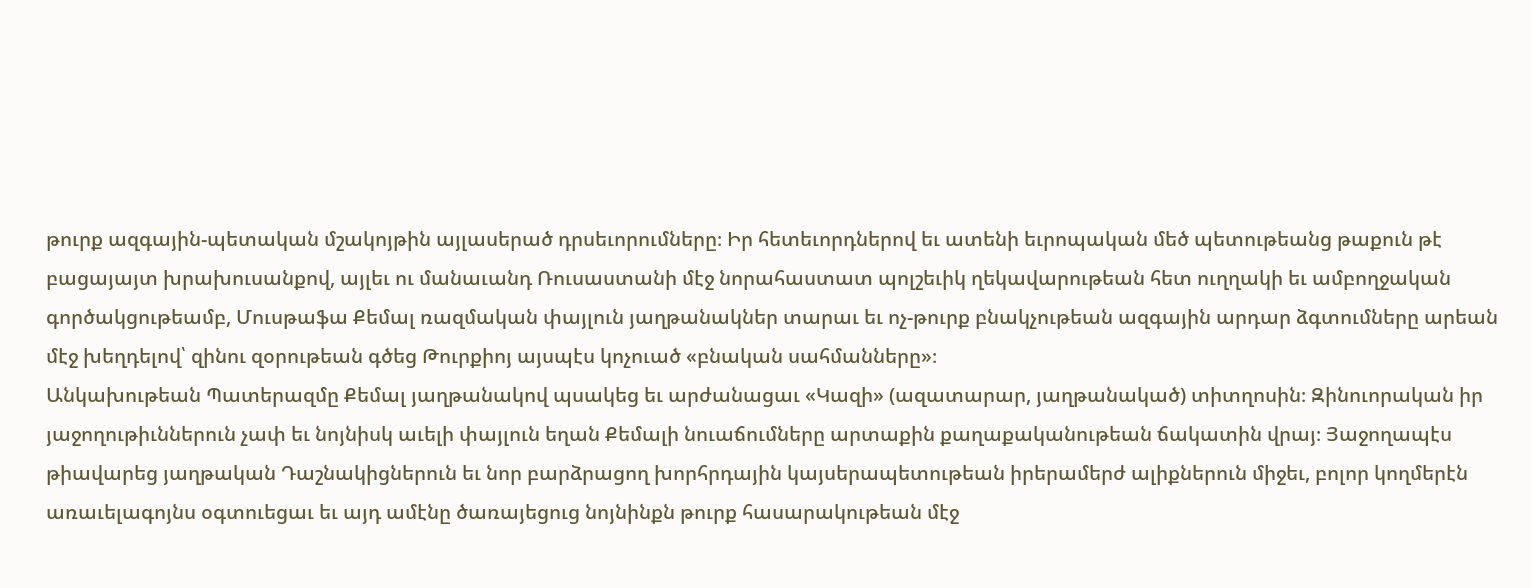թուրք ազգային-պետական մշակոյթին այլասերած դրսեւորումները։ Իր հետեւորդներով եւ ատենի եւրոպական մեծ պետութեանց թաքուն թէ բացայայտ խրախուսանքով, այլեւ ու մանաւանդ Ռուսաստանի մէջ նորահաստատ պոլշեւիկ ղեկավարութեան հետ ուղղակի եւ ամբողջական գործակցութեամբ, Մուսթաֆա Քեմալ ռազմական փայլուն յաղթանակներ տարաւ եւ ոչ-թուրք բնակչութեան ազգային արդար ձգտումները արեան մէջ խեղդելով՝ զինու զօրութեան գծեց Թուրքիոյ այսպէս կոչուած «բնական սահմանները»։
Անկախութեան Պատերազմը Քեմալ յաղթանակով պսակեց եւ արժանացաւ «Կազի» (ազատարար, յաղթանակած) տիտղոսին։ Զինուորական իր յաջողութիւններուն չափ եւ նոյնիսկ աւելի փայլուն եղան Քեմալի նուաճումները արտաքին քաղաքականութեան ճակատին վրայ։ Յաջողապէս թիավարեց յաղթական Դաշնակիցներուն եւ նոր բարձրացող խորհրդային կայսերապետութեան իրերամերժ ալիքներուն միջեւ, բոլոր կողմերէն առաւելագոյնս օգտուեցաւ եւ այդ ամէնը ծառայեցուց նոյնինքն թուրք հասարակութեան մէջ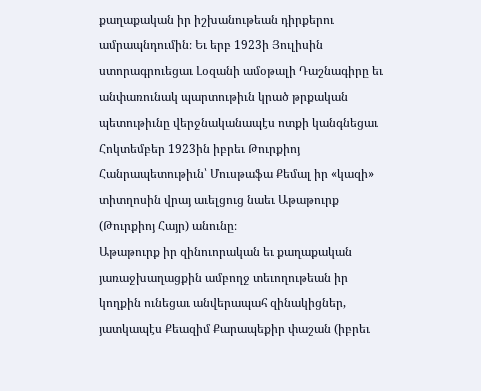քաղաքական իր իշխանութեան դիրքերու ամրապնդումին։ Եւ երբ 1923ի Յուլիսին ստորագրուեցաւ Լօզանի ամօթալի Դաշնագիրը եւ անփառունակ պարտութիւն կրած թրքական պետութիւնը վերջնականապէս ոտքի կանգնեցաւ Հոկտեմբեր 1923ին իբրեւ Թուրքիոյ Հանրապետութիւն՝ Մուսթաֆա Քեմալ իր «կազի» տիտղոսին վրայ աւելցուց նաեւ Աթաթուրք (Թուրքիոյ Հայր) անունը։
Աթաթուրք իր զինուորական եւ քաղաքական յառաջխաղացքին ամբողջ տեւողութեան իր կողքին ունեցաւ անվերապահ զինակիցներ, յատկապէս Քեազիմ Քարապեքիր փաշան (իբրեւ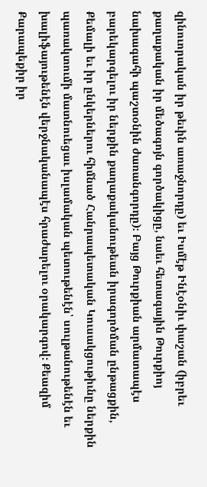զինուորական իր թեւին առաջնորդը) եւ Իսմէթ Ինէօնիւ փաշան (իբրեւ քաղաքական իր մեծագոյն գործակիցը, նաեւ հետագային Թուրքիոյ նախագահի պաշտօնին ժառանգորդը)։ Բայց Թուրքիան արմատապէս բարեկարգելու իր ներքին քաղաքականութեան իրագործման ընթացքին, Քեմալի եւ իր ընկերներու հիմնած Հանրապետական Կուսակցութիւնը ներքին պառակտումի մատնուեցաւ իսլամական պետութենէն՝ սուլթանութենէն եւ խալիֆայութենէն վերջնականապէս հրաժարելու օրակարգով։ Քեազիմ Քարապեքիր իր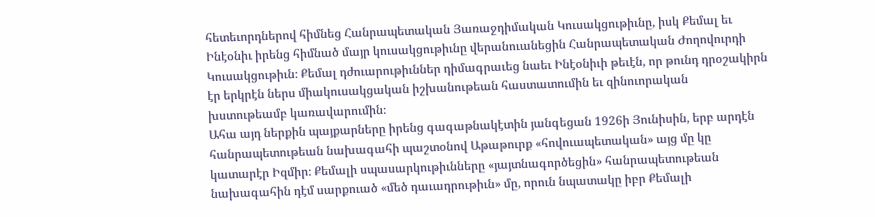հետեւորդներով հիմնեց Հանրապետական Յառաջդիմական Կուսակցութիւնը, իսկ Քեմալ եւ Ինէօնիւ իրենց հիմնած մայր կուսակցութիւնը վերանուանեցին Հանրապետական Ժողովուրդի Կուսակցութիւն։ Քեմալ դժուարութիւններ դիմագրաւեց նաեւ Ինէօնիւի թեւէն, որ թունդ դրօշակիրն էր երկրէն ներս միակուսակցական իշխանութեան հաստատումին եւ զինուորական խստութեամբ կառավարումին։
Ահա այդ ներքին պայքարները իրենց գագաթնակէտին յանգեցան 1926ի Յունիսին, երբ արդէն հանրապետութեան նախագահի պաշտօնով Աթաթուրք «հովուապետական» այց մը կը կատարէր Իզմիր։ Քեմալի սպասարկութիւնները «յայտնագործեցին» հանրապետութեան նախագահին դէմ սարքուած «մեծ դաւադրութիւն» մը, որուն նպատակը իբր Քեմալի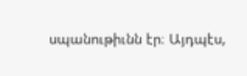սպանութիւնն էր։ Այդպէս,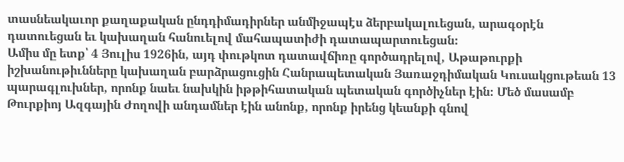տասնեակաւոր քաղաքական ընդդիմադիրներ անմիջապէս ձերբակալուեցան, արագօրէն դատուեցան եւ կախաղան հանուելով մահապատիժի դատապարտուեցան։
Ամիս մը ետք՝ 4 Յուլիս 1926ին, այդ փութկոտ դատավճիռը գործադրելով, Աթաթուրքի իշխանութիւնները կախաղան բարձրացուցին Հանրապետական Յառաջդիմական Կուսակցութեան 13 պարագլուխներ, որոնք նաեւ նախկին իթթիհատական պետական գործիչներ էին։ Մեծ մասամբ Թուրքիոյ Ազգային Ժողովի անդամներ էին անոնք, որոնք իրենց կեանքի գնով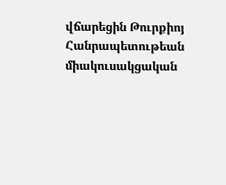վճարեցին Թուրքիոյ Հանրապետութեան միակուսակցական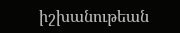իշխանութեան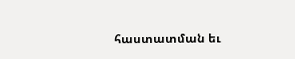հաստատման եւ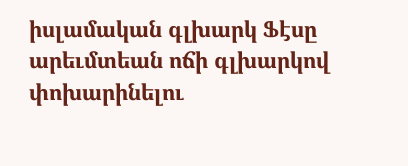իսլամական գլխարկ Ֆէսը արեւմտեան ոճի գլխարկով փոխարինելու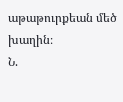աթաթուրքեան մեծ խաղին։
Ն.